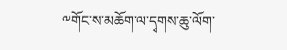༸གོང་ས་མཆོག་ལ་དྭགས་ཆུ་ལོག་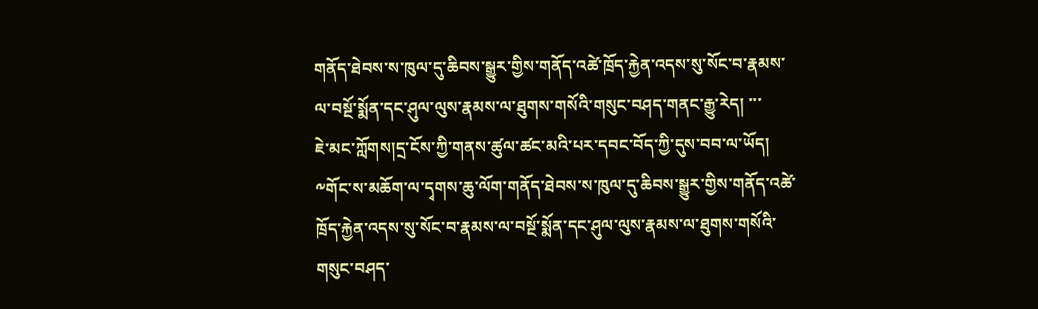གནོད་ཐེབས་ས་ཁུལ་དུ་ཆིབས་སྒྱུར་གྱིས་གནོད་འཚེ་ཁྲོད་རྐྱེན་འདས་སུ་སོང་བ་རྣམས་ལ་བསྔོ་སྨོན་དང་ཤུལ་ལུས་རྣམས་ལ་ཐུགས་གསོའི་གསུང་བཤད་གནང་རྒྱུ་རེད། ་་་
ཇེ་མང་ཀློགས།དྲ་ངོས་ཀྱི་གནས་ཚུལ་ཚང་མའི་པར་དབང་བོད་ཀྱི་དུས་བབ་ལ་ཡོད།
༸གོང་ས་མཆོག་ལ་དྭགས་ཆུ་ལོག་གནོད་ཐེབས་ས་ཁུལ་དུ་ཆིབས་སྒྱུར་གྱིས་གནོད་འཚེ་ཁྲོད་རྐྱེན་འདས་སུ་སོང་བ་རྣམས་ལ་བསྔོ་སྨོན་དང་ཤུལ་ལུས་རྣམས་ལ་ཐུགས་གསོའི་གསུང་བཤད་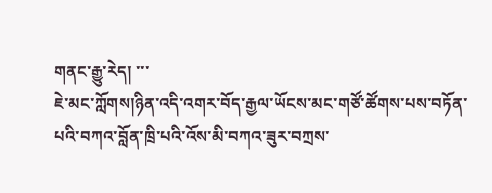གནང་རྒྱུ་རེད། ་་་
ཇེ་མང་ཀློགས།ཉིན་འདི་འགར་བོད་རྒྱལ་ཡོངས་མང་གཙོ་ཚོགས་པས་བཏོན་པའི་བཀའ་བློན་ཁྲི་པའི་འོས་མི་བཀའ་ཟུར་བཀྲས་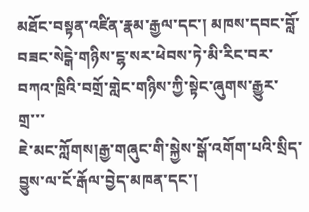མཐོང་བསྟན་འཛིན་རྣམ་རྒྱལ་དང་། མཁས་དབང་བློ་བཟང་སེངྒེ་གཉིས་ངྷ་སར་ཕེབས་ཏེ་མི་རིང་བར་བཀའ་ཁྲིའི་བགྲོ་གླེང་གཉིས་ཀྱི་སྟེང་ཞུགས་རྒྱུར་གྲ་་་
ཇེ་མང་ཀློགས།རྒྱ་གཞུང་གི་སྐྱེས་སྒོ་འགོག་པའི་སྲིད་བྱུས་ལ་ངོ་རྒོལ་བྱེད་མཁན་དང་།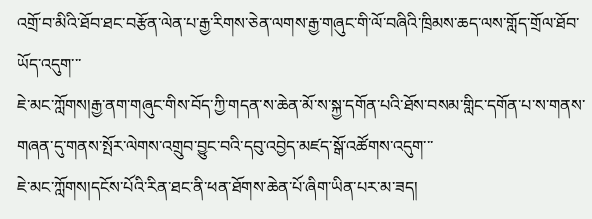འགྲོ་བ་མིའི་ཐོབ་ཐང་བརྩོན་ལེན་པ་རྒྱ་རིགས་ཅེན་ལགས་རྒྱ་གཞུང་གི་ལོ་བཞིའི་ཁྲིམས་ཆད་ལས་གློད་གྲོལ་ཐོབ་ཡོད་འདུག་་་
ཇེ་མང་ཀློགས།རྒྱ་ནག་གཞུང་གིས་བོད་ཀྱི་གདན་ས་ཆེན་མོ་ས་སྐྱ་དགོན་པའི་ཐོས་བསམ་གླིང་དགོན་པ་ས་གནས་གཞན་དུ་གནས་སྤོར་ལེགས་འགྲུབ་བྱུང་བའི་དབུ་འབྱེད་མཛད་སྒོ་འཚོགས་འདུག་་་
ཇེ་མང་ཀློགས།དངོས་པོའི་རིན་ཐང་ནི་ཕན་ཐོགས་ཆེན་པོ་ཞིག་ཡིན་པར་མ་ཟད།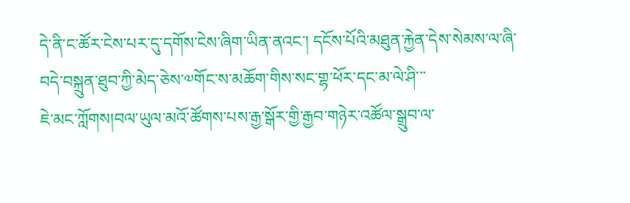དེ་ནི་ང་ཚོར་ངེས་པར་དུ་དགོས་ངེས་ཞིག་ཡིན་ནའང་། དངོས་པོའི་མཐུན་རྐྱེན་དེས་སེམས་ལ་ཞི་བདེ་བསྐྲུན་ཐུབ་ཀྱི་མེད་ཅེས་༧གོང་ས་མཆོག་གིས་སང་གྷ་ཕོར་དང་མ་ལེ་ཤི་་་
ཇེ་མང་ཀློགས།བལ་ཡུལ་མའོ་ཚོགས་པས་རྒྱ་སྒོར་གྱི་རྒྱབ་གཉེར་འཚོལ་སྒྲུབ་ལ་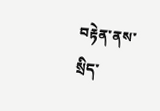བརྟེན་ནས་སྲིད་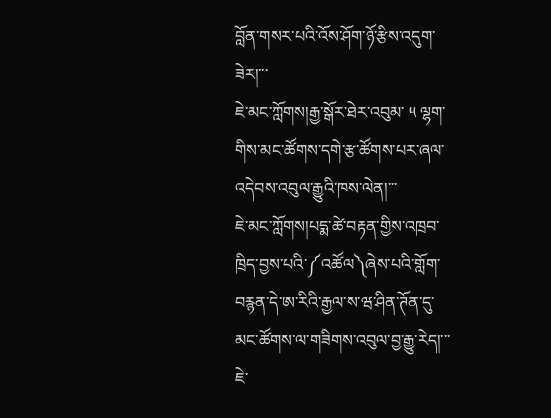བློན་གསར་པའི་འོས་ཤོག་ཉོ་རྩིས་འདུག་ཟེར།་་་
ཇེ་མང་ཀློགས།རྒྱ་སྒོར་ཐེར་འབུམ་ ༥ ལྷག་གིས་མང་ཚོགས་དགེ་རྩ་ཚོགས་པར་ཞལ་འདེབས་འབུལ་རྒྱུའི་ཁས་ལེན།་་་
ཇེ་མང་ཀློགས།པདྨ་ཚེ་བརྟན་གྱིས་འཁྲབ་ཁྲིད་བྱས་པའི་༼འཚོལ༽ཞེས་པའི་གློག་བརྙན་དེ་ཨ་རིའི་རྒྱལ་ས་ཝ་ཤིན་ཊོན་དུ་མང་ཚོགས་ལ་གཟིགས་འབུལ་བྱ་རྒྱུ་རེད།་་་
ཇེ་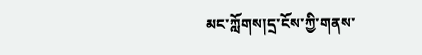མང་ཀློགས།དྲ་ངོས་ཀྱི་གནས་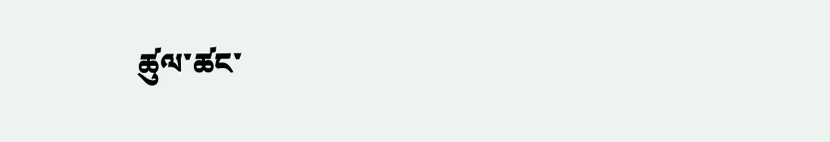ཚུལ་ཚང་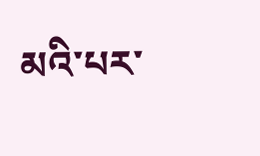མའི་པར་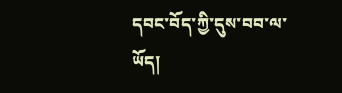དབང་བོད་ཀྱི་དུས་བབ་ལ་ཡོད།